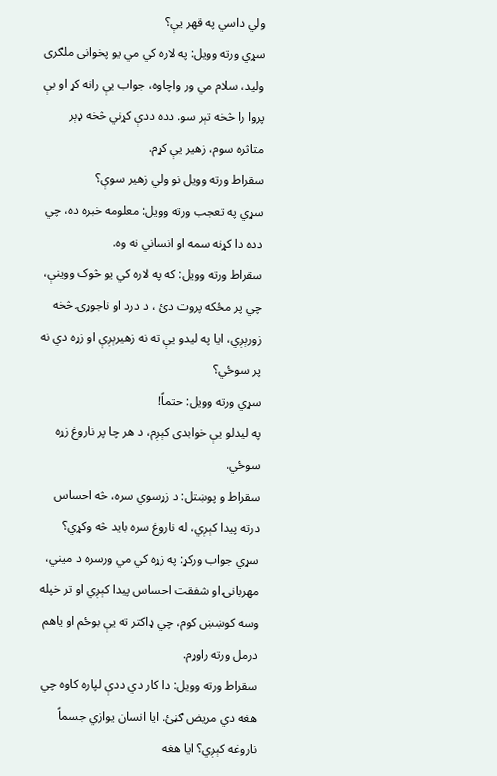ولي داسي په قهر يې؟
سړي ورته وويل: په لاره کي مي يو پخوانى ملګرى وليد، سلام مي ور واچاوه، جواب يې رانه کړ او بې پروا را څخه تېر سو. دده ددې کړني څخه ډېر متاثره سوم، زهير يې کړم.
سقراط ورته وويل نو ولي زهير سوې؟
سړي په تعجب ورته وويل: معلومه خبره ده، چي دده دا کړنه سمه او انساني نه وه.
سقراط ورته وويل: که په لاره کي يو څوک ووينې، چي پر مځکه پروت دئ ، د درد او ناجوړۍ څخه زورېږي، ايا په ليدو يې ته نه زهيرېږې او زړه دي نه پر سوځي؟
سړي ورته وويل: حتماً!
په ليدلو يې خوابدى کېږم، د هر چا پر ناروغ زړه سوځي.
سقراط و پوښتل: د زړسوي سره، څه احساس درته پيدا کېږي، له ناروغ سره بايد څه وکړي؟
سړي جواب ورکړ: په زړه کي مي ورسره د ميني، مهربانۍ او شفقت احساس پيدا کېږي او تر خپله وسه کوښښ کوم، چي ډاکتر ته يې بوځم او ياهم درمل ورته راوړم.
سقراط ورته وويل: دا کار دي ددې لپاره کاوه چي هغه دي مريض ګڼئ. ايا انسان يوازي جسماً ناروغه کېږي؟ ايا هغه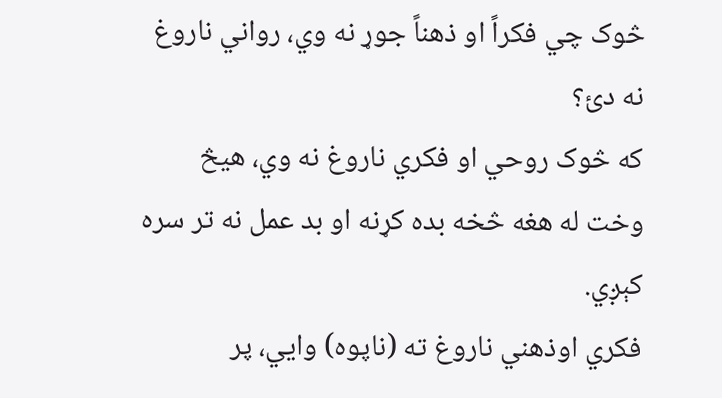څوک چي فکراً او ذهناً جوړ نه وي، رواني ناروغ نه دئ؟
که څوک روحي او فکري ناروغ نه وي، هيڅ وخت له هغه څخه بده کړنه او بد عمل نه تر سره کېږي.
فکري اوذهني ناروغ ته (ناپوه) وايي، پر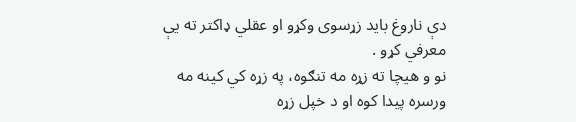دې ناروغ بايد زړسوى وکړو او عقلي ډاکتر ته يې معرفي کړو .
نو و هيچا ته زړه مه تنګوه، په زړه کي کينه مه ورسره پيدا کوه او د خپل زړه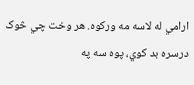ارامي له لاسه مه ورکوه. هر وخت چي څوک درسره بد کوي، پوه سه په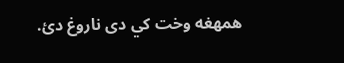همهغه وخت کي دى ناروغ دئ.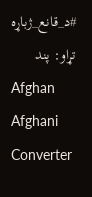#د_قانع_ژباړه
تړاو: پند
Afghan Afghani Converter